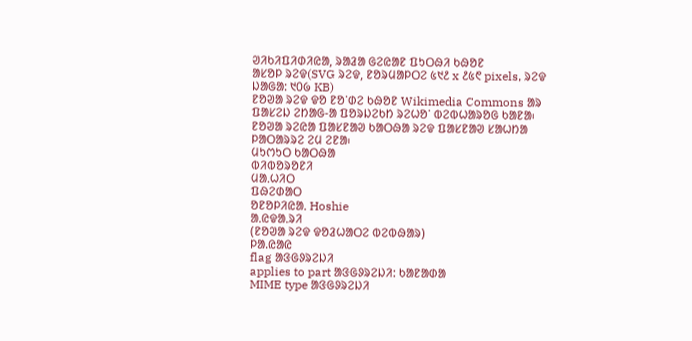ᱣᱤᱠᱤᱯᱤᱰᱤᱭᱟ, ᱨᱟᱲᱟ ᱜᱮᱭᱟᱱ ᱯᱩᱛᱷᱤ ᱠᱷᱚᱱ
ᱟᱥᱚᱞ ᱨᱮᱫ(SVG ᱨᱮᱫ, ᱱᱚᱨᱢᱟᱞᱛᱮ ᱕᱑᱒ x ᱒᱕᱖ pixels, ᱨᱮᱫ ᱡᱟᱜᱟ: ᱑᱐᱙ KB)
ᱱᱚᱣᱟ ᱨᱮᱫ ᱫᱚ ᱱᱚᱸᱰᱮ ᱠᱷᱚᱱ Wikimedia Commons ᱟᱨ ᱯᱟᱥᱮᱡ ᱮᱴᱟᱜ-ᱟ ᱯᱚᱨᱡᱮᱠᱴ ᱨᱮᱦᱚᱸ ᱵᱮᱵᱦᱟᱨᱚᱜ ᱠᱟᱱᱟ᱾ ᱱᱚᱣᱟ ᱨᱮᱭᱟ ᱯᱟᱥᱱᱟᱣ ᱠᱟᱛᱷᱟ ᱨᱮᱫ ᱯᱟᱥᱱᱟᱣ ᱥᱟᱦᱴᱟ ᱞᱟᱛᱟᱨᱨᱮ ᱮᱢ ᱮᱱᱟ᱾
ᱢᱩᱬᱩᱛ ᱠᱟᱛᱷᱟ
ᱵᱤᱵᱚᱨᱚᱱᱤ
ᱢᱟᱹᱦᱤᱛ
ᱯᱷᱮᱰᱟᱛ
ᱚᱱᱚᱞᱤᱭᱟᱹ Hoshie
ᱟᱹᱭᱫᱟᱹᱨᱤ
(ᱱᱚᱣᱟ ᱨᱮᱫ ᱫᱚᱲᱦᱟᱛᱮ ᱵᱮᱵᱷᱟᱨ)
ᱞᱟ.ᱭᱟᱭ
flag ᱟᱝᱜᱽᱨᱮᱡᱤ
applies to part ᱟᱝᱜᱽᱨᱮᱡᱤ: ᱠᱟᱱᱟᱰᱟ
MIME type ᱟᱝᱜᱽᱨᱮᱡᱤ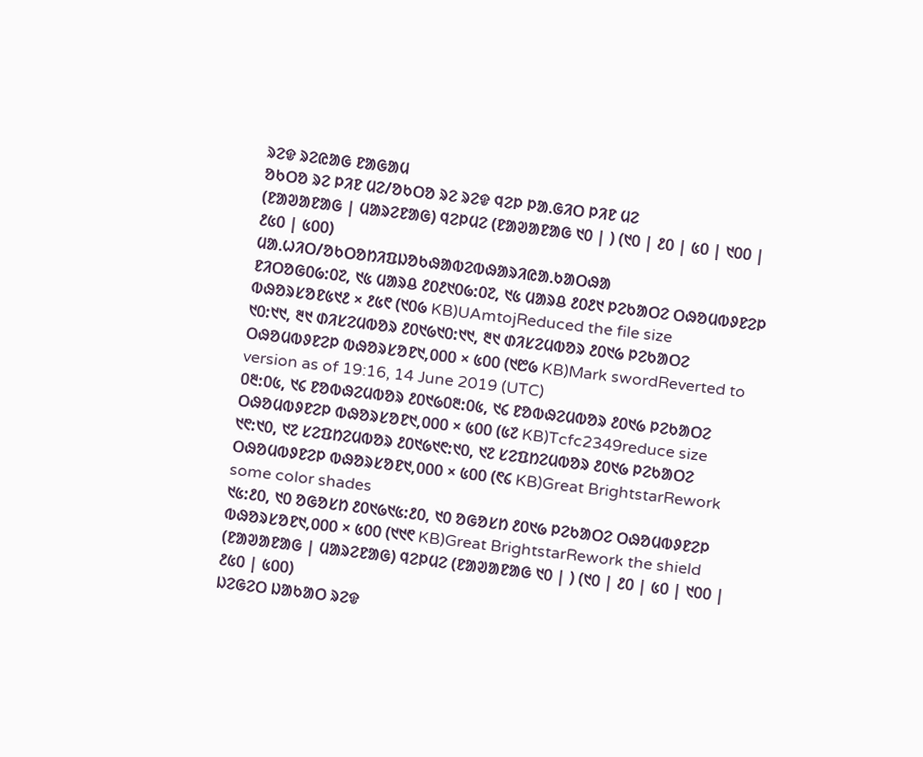ᱨᱮᱫ ᱨᱮᱭᱟᱜ ᱱᱟᱜᱟᱢ
ᱚᱠᱛᱚ ᱨᱮ ᱞᱤᱱ ᱢᱮ/ᱚᱠᱛᱚ ᱨᱮ ᱨᱮᱫ ᱧᱮᱞ ᱞᱟᱹᱜᱤᱛ ᱞᱤᱱ ᱢᱮ
(ᱱᱟᱣᱟᱱᱟᱜ | ᱢᱟᱨᱮᱱᱟᱜ) ᱧᱮᱞᱢᱮ (ᱱᱟᱣᱟᱱᱟᱜ ᱑᱐ | ) (᱑᱐ | ᱒᱐ | ᱕᱐ | ᱑᱐᱐ | ᱒᱕᱐ | ᱕᱐᱐)
ᱢᱟᱹᱦᱤᱛ/ᱚᱠᱛᱚᱴᱤᱯᱡᱚᱠᱷᱟᱵᱮᱵᱷᱟᱨᱤᱭᱟᱹᱠᱟᱛᱷᱟ
ᱱᱤᱛᱚᱜ᱐᱙:᱐᱗, ᱑᱕ ᱢᱟᱨᱪ ᱒᱐᱒᱑᱐᱙:᱐᱗, ᱑᱕ ᱢᱟᱨᱪ ᱒᱐᱒᱑ ᱞᱮᱠᱟᱛᱮ ᱛᱷᱚᱢᱵᱽᱱᱮᱞ ᱵᱷᱚᱨᱥᱚᱱ᱕᱑᱒ × ᱒᱕᱖ (᱑᱐᱙ KB)UAmtojReduced the file size
᱑᱐:᱑᱑, ᱓᱑ ᱰᱤᱥᱮᱢᱵᱚᱨ ᱒᱐᱑᱙᱑᱐:᱑᱑, ᱓᱑ ᱰᱤᱥᱮᱢᱵᱚᱨ ᱒᱐᱑᱙ ᱞᱮᱠᱟᱛᱮ ᱛᱷᱚᱢᱵᱽᱱᱮᱞ ᱵᱷᱚᱨᱥᱚᱱ᱑,᱐᱐᱐ × ᱕᱐᱐ (᱑᱘᱙ KB)Mark swordReverted to version as of 19:16, 14 June 2019 (UTC)
᱐᱓:᱐᱕, ᱑᱔ ᱱᱚᱵᱷᱮᱢᱵᱚᱨ ᱒᱐᱑᱙᱐᱓:᱐᱕, ᱑᱔ ᱱᱚᱵᱷᱮᱢᱵᱚᱨ ᱒᱐᱑᱙ ᱞᱮᱠᱟᱛᱮ ᱛᱷᱚᱢᱵᱽᱱᱮᱞ ᱵᱷᱚᱨᱥᱚᱱ᱑,᱐᱐᱐ × ᱕᱐᱐ (᱕᱗ KB)Tcfc2349reduce size
᱑᱖:᱑᱐, ᱑᱗ ᱥᱮᱯᱴᱮᱢᱵᱚᱨ ᱒᱐᱑᱙᱑᱖:᱑᱐, ᱑᱗ ᱥᱮᱯᱴᱮᱢᱵᱚᱨ ᱒᱐᱑᱙ ᱞᱮᱠᱟᱛᱮ ᱛᱷᱚᱢᱵᱽᱱᱮᱞ ᱵᱷᱚᱨᱥᱚᱱ᱑,᱐᱐᱐ × ᱕᱐᱐ (᱖᱔ KB)Great BrightstarRework some color shades
᱑᱕:᱒᱐, ᱑᱐ ᱚᱜᱚᱥᱴ ᱒᱐᱑᱙᱑᱕:᱒᱐, ᱑᱐ ᱚᱜᱚᱥᱴ ᱒᱐᱑᱙ ᱞᱮᱠᱟᱛᱮ ᱛᱷᱚᱢᱵᱽᱱᱮᱞ ᱵᱷᱚᱨᱥᱚᱱ᱑,᱐᱐᱐ × ᱕᱐᱐ (᱑᱑᱖ KB)Great BrightstarRework the shield
(ᱱᱟᱣᱟᱱᱟᱜ | ᱢᱟᱨᱮᱱᱟᱜ) ᱧᱮᱞᱢᱮ (ᱱᱟᱣᱟᱱᱟᱜ ᱑᱐ | ) (᱑᱐ | ᱒᱐ | ᱕᱐ | ᱑᱐᱐ | ᱒᱕᱐ | ᱕᱐᱐)
ᱡᱮᱜᱮᱛ ᱡᱟᱠᱟᱛ ᱨᱮᱫ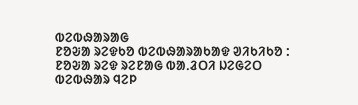ᱵᱮᱵᱷᱟᱨᱟᱜ
ᱱᱚᱶᱟ ᱨᱮᱫᱠᱚ ᱵᱮᱵᱷᱟᱨᱟᱠᱟᱫ ᱣᱤᱠᱤᱠᱚ :
ᱱᱚᱶᱟ ᱨᱮᱫ ᱨᱮᱱᱟᱜ ᱵᱟᱹᱲᱛᱤ ᱡᱮᱜᱮᱛ ᱵᱮᱵᱷᱟᱨ ᱧᱮᱞ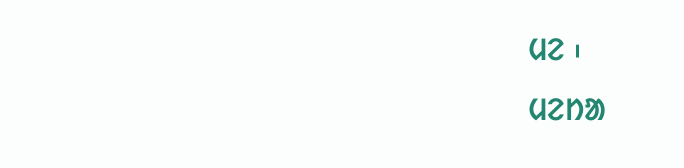ᱢᱮ ᱾
ᱢᱮᱴᱟ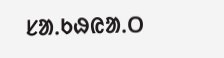ᱥᱟᱹᱠᱷᱭᱟᱹᱛ